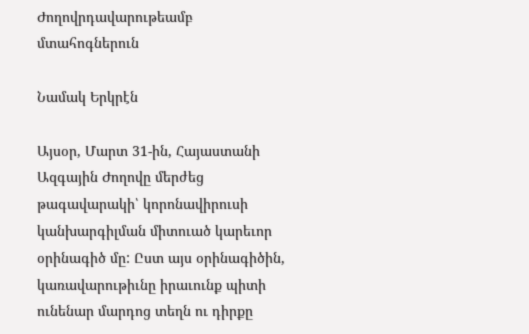Ժողովրդավարութեամբ մտահոգներուն

Նամակ Երկրէն

Այսօր, Մարտ 31-ին, Հայաստանի Ազգային Ժողովը մերժեց թագավարակի՝ կորոնավիրուսի կանխարգիլման միտուած կարեւոր օրինագիծ մը: Ըստ այս օրինագիծին, կառավարութիւնը իրաւունք պիտի ունենար մարդոց տեղն ու դիրքը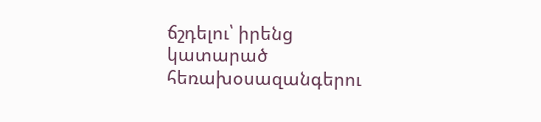ճշդելու՝ իրենց կատարած հեռախօսազանգերու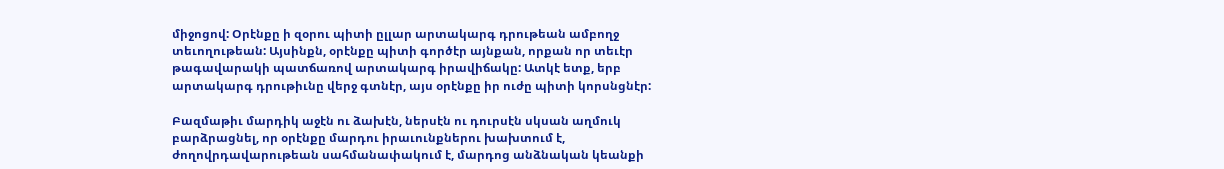միջոցով: Օրէնքը ի զօրու պիտի ըլլար արտակարգ դրութեան ամբողջ տեւողութեան: Այսինքն, օրէնքը պիտի գործէր այնքան, որքան որ տեւէր թագավարակի պատճառով արտակարգ իրավիճակը: Ատկէ ետք, երբ արտակարգ դրութիւնը վերջ գտնէր, այս օրէնքը իր ուժը պիտի կորսնցնէր:

Բազմաթիւ մարդիկ աջէն ու ձախէն, ներսէն ու դուրսէն սկսան աղմուկ բարձրացնել, որ օրէնքը մարդու իրաւունքներու խախտում է, ժողովրդավարութեան սահմանափակում է, մարդոց անձնական կեանքի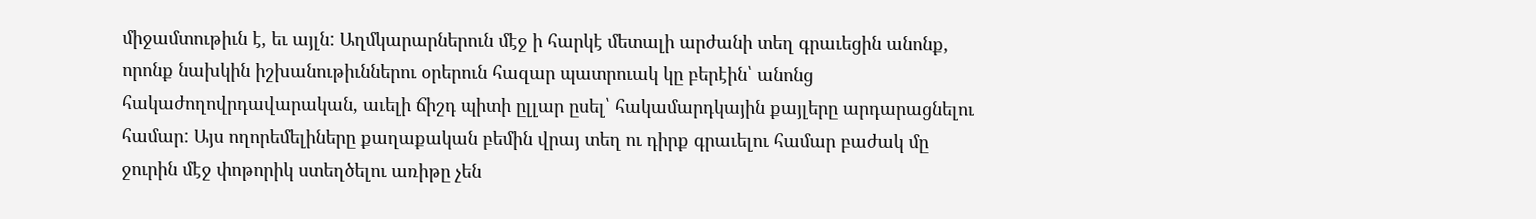միջամտութիւն է, եւ այլն: Աղմկարարներուն մէջ ի հարկէ մետալի արժանի տեղ գրաւեցին անոնք, որոնք նախկին իշխանութիւններու օրերուն հազար պատրուակ կը բերէին՝ անոնց հակաժողովրդավարական, աւելի ճիշդ պիտի ըլլար ըսել՝ հակամարդկային քայլերը արդարացնելու համար: Այս ողորեմելիները քաղաքական բեմին վրայ տեղ ու դիրք գրաւելու համար բաժակ մը ջուրին մէջ փոթորիկ ստեղծելու առիթը չեն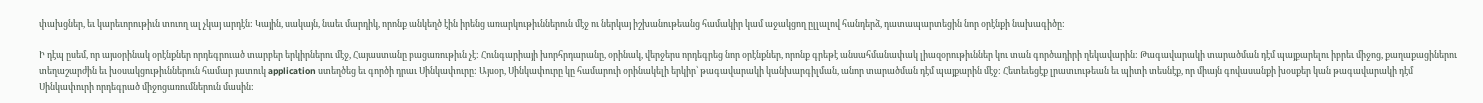փախցներ, եւ կարեւորութիւն տուող ալ չկայ արդէն: Կային, սակայն, նաեւ մարդիկ, որոնք անկեղծ էին իրենց առարկութիւններուն մէջ ու ներկայ իշխանութեանց համակիր կամ աջակցող ըլլալով հանդերձ, դատապարտեցին նոր օրէնքի նախագիծը:

Ի դէպ ըսեմ, որ այսօրինակ օրէնքներ որդեգրուած տարբեր երկիրներու մէջ, Հայաստանը բացառութիւն չէ: Հունգարիայի խորհրդարանը, օրինակ, վերջերս որդեգրեց նոր օրէնքներ, որոնք գրեթէ անսահմանափակ լիազօրութիւններ կու տան գործադիրի ղեկավարին: Թագավարակի տարածման դէմ պայքարելու իբրեւ միջոց, քաղաքացիներու տեղաշարժին եւ խօսակցութիւններուն համար յատուկ application ստեղծեց եւ գործի դրաւ Սինկափուրը: Այսօր, Սինկափուրը կը համարուի օրինակելի երկիր՝ թագավարակի կանխարգիլման, անոր տարածման դէմ պայքարին մէջ: Հետեւեցէք լրատւութեան եւ պիտի տեսնէք, որ միայն գովասանքի խօսքեր կան թագավարակի դէմ Սինկափուրի որդեգրած միջոցառումներուն մասին: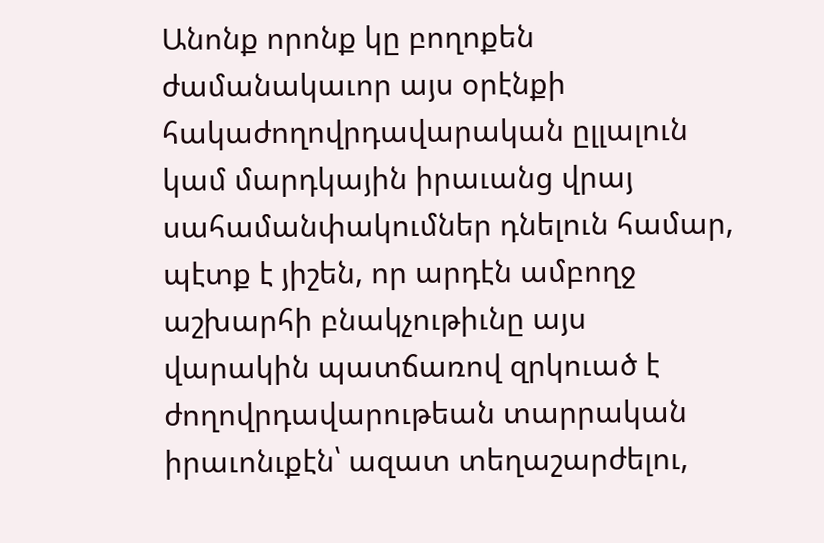Անոնք որոնք կը բողոքեն ժամանակաւոր այս օրէնքի հակաժողովրդավարական ըլլալուն կամ մարդկային իրաւանց վրայ սահամանփակումներ դնելուն համար, պէտք է յիշեն, որ արդէն ամբողջ աշխարհի բնակչութիւնը այս վարակին պատճառով զրկուած է ժողովրդավարութեան տարրական իրաւոնւքէն՝ ազատ տեղաշարժելու,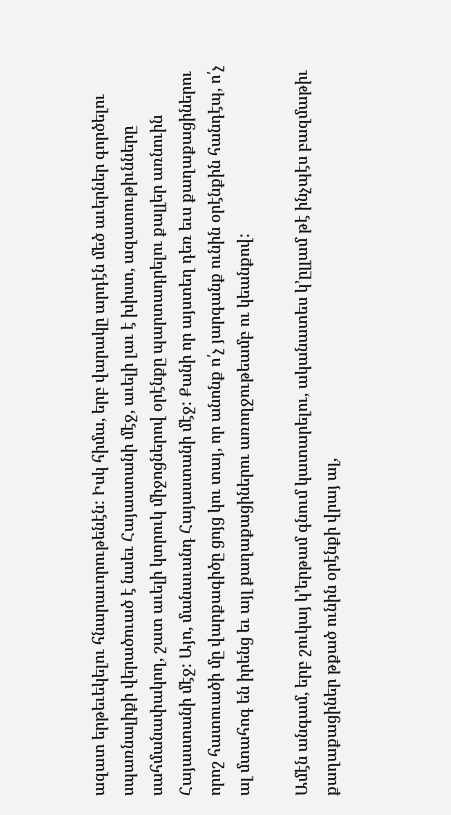ազատ երթեւեկելու հնարաւորութենէն: Իսկ հիմա, երբ վարակը արդէն մեծ աւերներ գործելու սպառնալիքի վերածուած է նաեւ Հայաստանի մէջ, աւելի լաւ է խիստ, ազատութիւնները սահմանափակող, շատ աւելի կտրուկ միջոցներով օրէնքը պարտադրելու քալլեր առնուին Հայաստանի մէջ: Այո, մանաւանդ Հայաստանի մէջ: Քանի որ այստեղ դեռ եւս քաղաքացիներու որոշ հատուածի մը վարքագիծը ցոյց կու տայ, որ անոնք ո՛չ յարգանք ունին օրէնքին հանդէպ, ո՛չ ալ մտահոգ են իրենց եւ այլ քաղաքացիներու առողջութեամբ ու կեանքով:

Ամէն անգամ, երբ շուկայ կ’երթամ գնում կատարելու, ականատես կ’ըլլամ թէ ինչպէս բազմաթիւ քաղաքացիներ թքած ունին օրէնքի վրայ ալ,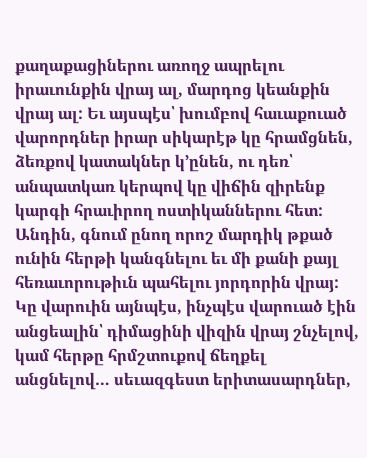քաղաքացիներու առողջ ապրելու իրաւունքին վրայ ալ, մարդոց կեանքին վրայ ալ: Եւ այսպէս՝ խումբով հաւաքուած վարորդներ իրար սիկարէթ կը հրամցնեն, ձեռքով կատակներ կ’ընեն, ու դեռ՝ անպատկառ կերպով կը վիճին զիրենք կարգի հրաւիրող ոստիկաններու հետ: Անդին, գնում ընող որոշ մարդիկ թքած ունին հերթի կանգնելու եւ մի քանի քայլ հեռաւորութիւն պահելու յորդորին վրայ: Կը վարուին այնպէս, ինչպէս վարուած էին անցեալին՝ դիմացինի վիզին վրայ շնչելով, կամ հերթը հրմշտուքով ճեղքել անցնելով… սեւազգեստ երիտասարդներ,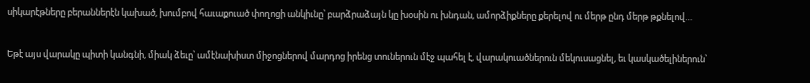սիկարէթները բերաններէն կախած, խումբով հաւաքուած փողոցի անկիւնը՝ բարձրաձայն կը խօսին ու խնդան, ամորձիքները քերելով ու մերթ ընդ մերթ թքնելով…

Եթէ այս վարակը պիտի կանգնի, միակ ձեւը՝ ամէնախիստ միջոցներով մարդոց իրենց տուներուն մէջ պահել է, վարակուածներուն մեկուսացնել, եւ կասկածելիներուն՝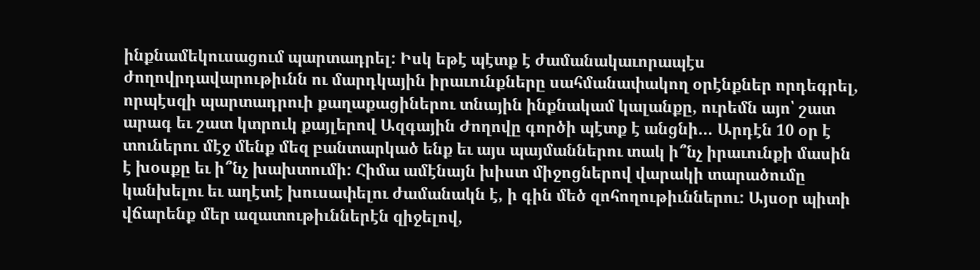ինքնամեկուսացում պարտադրել: Իսկ եթէ պէտք է ժամանակաւորապէս ժողովրդավարութիւնն ու մարդկային իրաւունքները սահմանափակող օրէնքներ որդեգրել, որպէսզի պարտադրուի քաղաքացիներու տնային ինքնակամ կալանքը, ուրեմն այո՝ շատ արագ եւ շատ կտրուկ քայլերով Ազգային Ժողովը գործի պէտք է անցնի… Արդէն 10 օր է տուներու մէջ մենք մեզ բանտարկած ենք եւ այս պայմաններու տակ ի՞նչ իրաւունքի մասին է խօսքը եւ ի՞նչ խախտումի: Հիմա ամէնայն խիստ միջոցներով վարակի տարածումը կանխելու եւ աղէտէ խուսափելու ժամանակն է, ի գին մեծ զոհողութիւններու: Այսօր պիտի վճարենք մեր ազատութիւններէն զիջելով,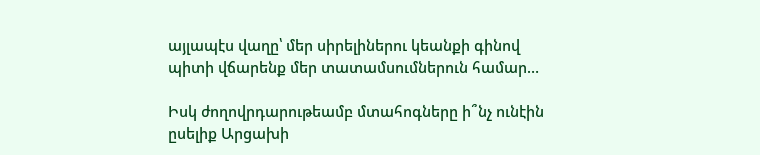այլապէս վաղը՝ մեր սիրելիներու կեանքի գինով պիտի վճարենք մեր տատամսումներուն համար…

Իսկ ժողովրդարութեամբ մտահոգները ի՞նչ ունէին ըսելիք Արցախի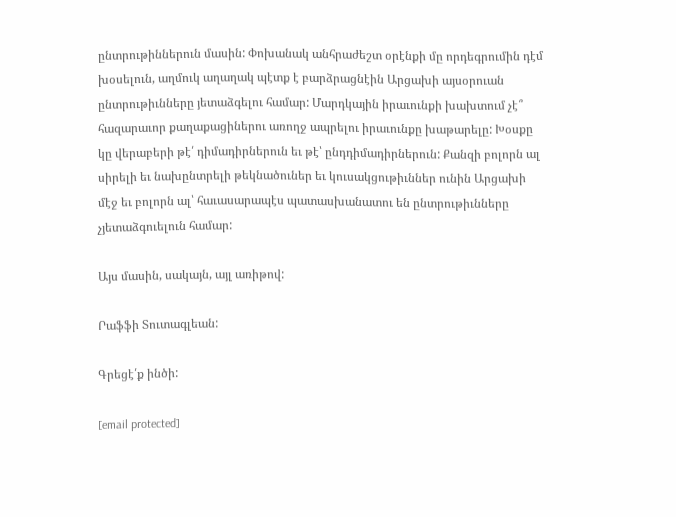ընտրութիններուն մասին: Փոխանակ անհրաժեշտ օրէնքի մը որդեգրումին դէմ խօսելուն, աղմուկ աղաղակ պէտք է բարձրացնէին Արցախի այսօրուան ընտրութիւնները յետաձգելու համար: Մարդկային իրաւունքի խախտում չէ՞ հազարաւոր քաղաքացիներու առողջ ապրելու իրաւունքը խաթարելը: Խօսքը կը վերաբերի թէ՛ դիմադիրներուն եւ թէ՝ ընդդիմադիրներուն: Քանզի բոլորն ալ սիրելի եւ նախընտրելի թեկնածուներ եւ կուսակցութիւններ ունին Արցախի մէջ եւ բոլորն ալ՝ հաւասարապէս պատասխանատու են ընտրութիւնները չյետաձգուելուն համար:

Այս մասին, սակայն, այլ առիթով:

Րաֆֆի Տուտագլեան:

Գրեցէ՛ք ինծի:

[email protected]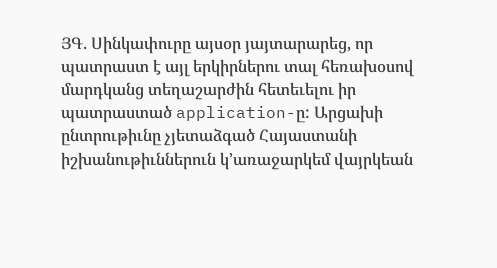ՅԳ. Սինկափուրը այսօր յայտարարեց, որ պատրաստ է այլ երկիրներու տալ հեռախօսով մարդկանց տեղաշարժին հետեւելու իր պատրաստած application-ը: Արցախի ընտրութիւնը չյետաձգած Հայաստանի իշխանութիւններուն կ’առաջարկեմ վայրկեան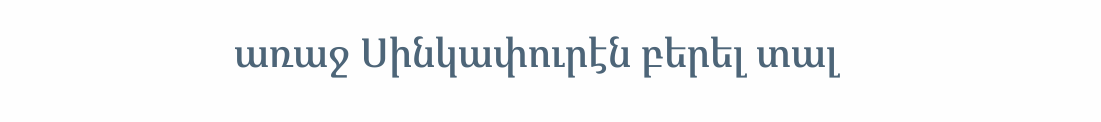առաջ Սինկափուրէն բերել տալ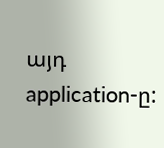այդ application-ը: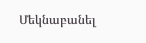Մեկնաբանել